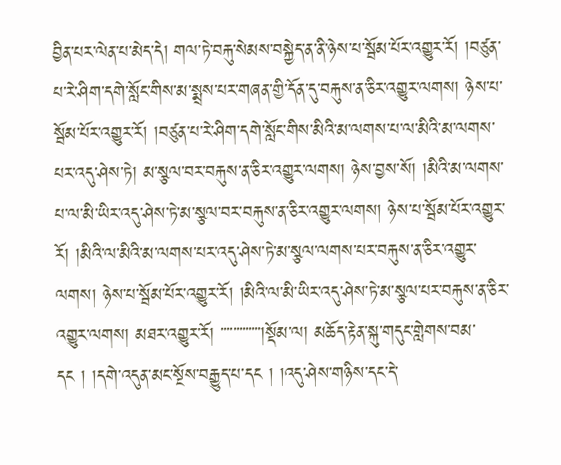བྱིན་པར་ལེན་པ་མེད་དེ། གལ་ཏེ་བརྐུ་སེམས་བསྐྱེད་ན་ནི་ཉེས་པ་སྦོམ་པོར་འགྱུར་རོ། །བཙུན་པ་རེ་ཤིག་དགེ་སློང་གིས་མ་སྨྲས་པར་གཞན་གྱི་དོན་དུ་བརྐུས་ན་ཅིར་འགྱུར་ལགས། ཉེས་པ་སྦོམ་པོར་འགྱུར་རོ། །བཙུན་པ་རེ་ཤིག་དགེ་སློང་གིས་མིའི་མ་ལགས་པ་ལ་མིའི་མ་ལགས་པར་འདུ་ཤེས་ཏེ། མ་སྩལ་བར་བརྐུས་ན་ཅིར་འགྱུར་ལགས། ཉེས་བྱས་སོ། །མིའི་མ་ལགས་པ་ལ་མི་ཡིར་འདུ་ཤེས་ཏེ་མ་སྩལ་བར་བརྐུས་ན་ཅིར་འགྱུར་ལགས། ཉེས་པ་སྦོམ་པོར་འགྱུར་རོ། །མིའི་ལ་མིའི་མ་ལགས་པར་འདུ་ཤེས་ཏེ་མ་སྩལ་ལགས་པར་བརྐུས་ན་ཅིར་འགྱུར་ལགས། ཉེས་པ་སྦོམ་པོར་འགྱུར་རོ། །མིའི་ལ་མི་ཡིར་འདུ་ཤེས་ཏེ་མ་སྩལ་པར་བརྐུས་ན་ཅིར་འགྱུར་ལགས། མཐར་འགྱུར་རོ། ་་་་་་་་་་་་་།སྡོམ་ལ། མཆོད་རྟེན་སྐུ་གདུང་གླེགས་བམ་དང ། །དགེ་འདུན་མང་སྔོས་བརྒྱུད་པ་དང ། །འདུ་ཤེས་གཉིས་དང་དེ་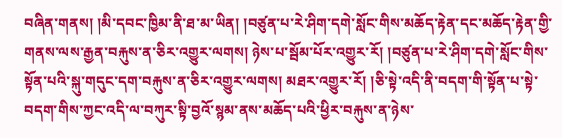བཞིན་གནས། །མི་དབང་ཁྱིམ་ནི་ཐ་མ་ཡིན། །བཙུན་པ་རེ་ཤིག་དགེ་སློང་གིས་མཆོད་རྟེན་དང་མཆོད་རྟེན་གྱི་གནས་ལས་རྒྱན་བརྐུས་ན་ཅིར་འགྱུར་ལགས། ཉེས་པ་སྦོམ་པོར་འགྱུར་རོ། །བཙུན་པ་རེ་ཤིག་དགེ་སློང་གིས་སྟོན་པའི་སྐུ་གདུང་དག་བརྐུས་ན་ཅིར་འགྱུར་ལགས། མཐར་འགྱུར་རོ། །ཅི་སྟེ་འདི་ནི་བདག་གི་སྟོན་པ་སྟེ་བདག་གིས་ཀྱང་འདི་ལ་བཀུར་སྟི་བྱའོ་སྙམ་ནས་མཆོད་པའི་ཕྱིར་བརྐུས་ན་ཉེས་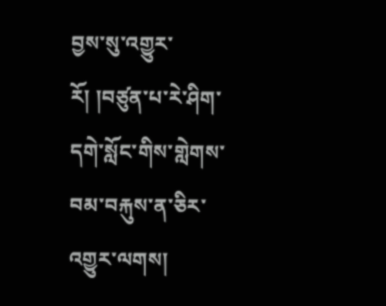བྱས་སུ་འགྱུར་རོ། །བཙུན་པ་རེ་ཤིག་དགེ་སློང་གིས་གླེགས་བམ་བརྐུས་ན་ཅིར་འགྱུར་ལགས།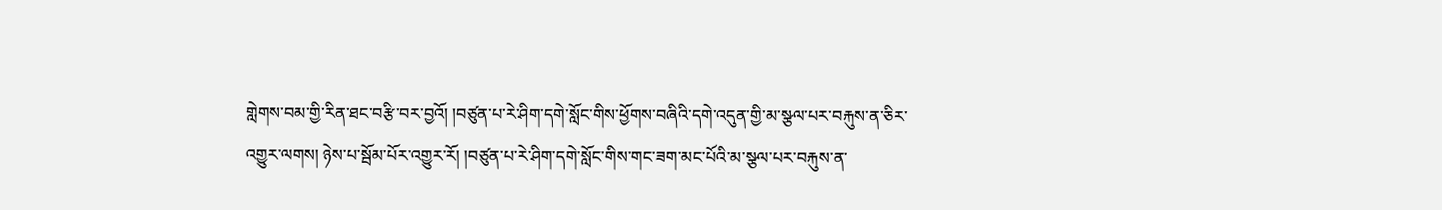གླེགས་བམ་གྱི་རིན་ཐང་བརྩི་བར་བྱའོ། །བཙུན་པ་རེ་ཤིག་དགེ་སློང་གིས་ཕྱོགས་བཞིའི་དགེ་འདུན་གྱི་མ་སྩལ་པར་བརྐུས་ན་ཅིར་འགྱུར་ལགས། ཉེས་པ་སྦོམ་པོར་འགྱུར་རོ། །བཙུན་པ་རེ་ཤིག་དགེ་སློང་གིས་གང་ཟག་མང་པོའི་མ་སྩལ་པར་བརྐུས་ན་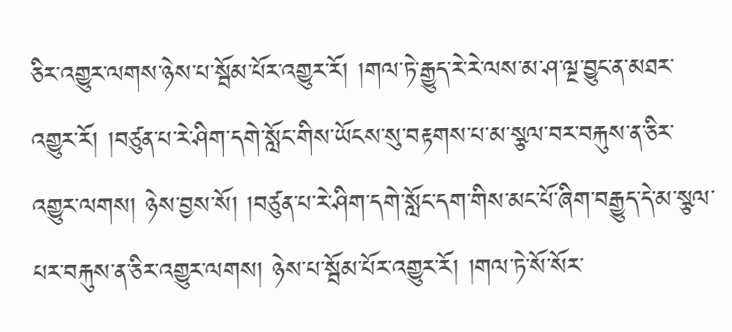ཅིར་འགྱུར་ལགས་ཉེས་པ་སྦོམ་པོར་འགྱུར་རོ། །གལ་ཏེ་རྒྱུད་རེ་རེ་ལས་མ་ཤ་ལྔ་བྱུང་ན་མཐར་འགྱུར་རོ། །བཙུན་པ་རེ་ཤིག་དགེ་སློང་གིས་ཡོངས་སུ་བརྟགས་པ་མ་སྩལ་བར་བརྐུས་ན་ཅིར་འགྱུར་ལགས། ཉེས་བྱས་སོ། །བཙུན་པ་རེ་ཤིག་དགེ་སློང་དག་གིས་མང་པོ་ཞིག་བརྒྱུད་དེ་མ་སྩལ་པར་བརྐུས་ན་ཅིར་འགྱུར་ལགས། ཉེས་པ་སྦོམ་པོར་འགྱུར་རོ། །གལ་ཏེ་སོ་སོར་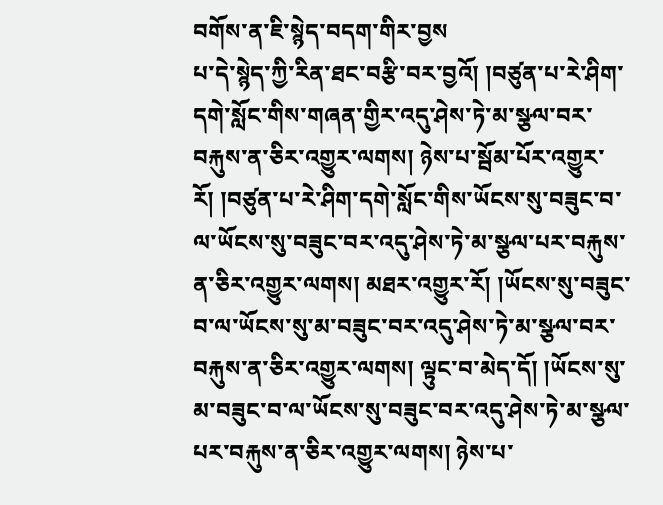བགོས་ན་ཇི་སྙེད་བདག་གིར་བྱས
པ་དེ་སྙེད་ཀྱི་རིན་ཐང་བརྩི་བར་བྱའོ། །བཙུན་པ་རེ་ཤིག་དགེ་སློང་གིས་གཞན་གྱིར་འདུ་ཤེས་ཏེ་མ་སྩལ་བར་བརྐུས་ན་ཅིར་འགྱུར་ལགས། ཉེས་པ་སྦོམ་པོར་འགྱུར་རོ། །བཙུན་པ་རེ་ཤིག་དགེ་སློང་གིས་ཡོངས་སུ་བཟུང་བ་ལ་ཡོངས་སུ་བཟུང་བར་འདུ་ཤེས་ཏེ་མ་སྩལ་པར་བརྐུས་ན་ཅིར་འགྱུར་ལགས། མཐར་འགྱུར་རོ། །ཡོངས་སུ་བཟུང་བ་ལ་ཡོངས་སུ་མ་བཟུང་བར་འདུ་ཤེས་ཏེ་མ་སྩལ་བར་བརྐུས་ན་ཅིར་འགྱུར་ལགས། ལྟུང་བ་མེད་དོ། །ཡོངས་སུ་མ་བཟུང་བ་ལ་ཡོངས་སུ་བཟུང་བར་འདུ་ཤེས་ཏེ་མ་སྩལ་པར་བརྐུས་ན་ཅིར་འགྱུར་ལགས། ཉེས་པ་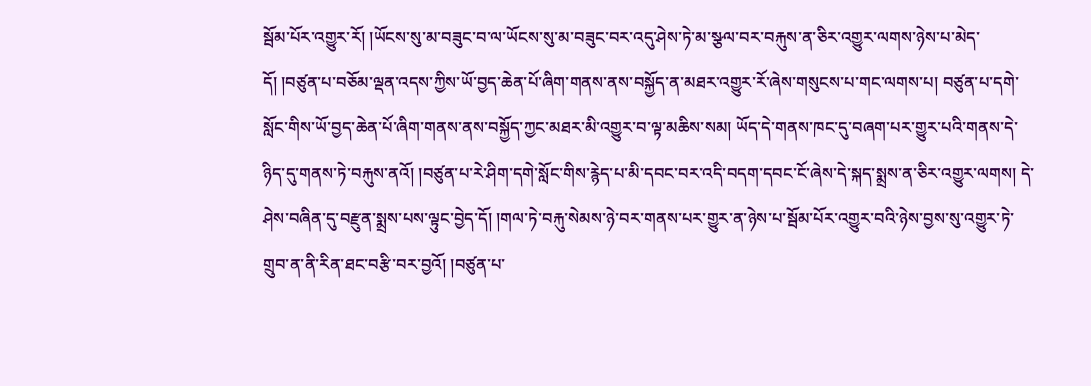སྦོམ་པོར་འགྱུར་རོ། །ཡོངས་སུ་མ་བཟུང་བ་ལ་ཡོངས་སུ་མ་བཟུང་བར་འདུ་ཤེས་ཏེ་མ་སྩལ་བར་བརྐུས་ན་ཅིར་འགྱུར་ལགས་ཉེས་པ་མེད་དོ། །བཙུན་པ་བཅོམ་ལྡན་འདས་ཀྱིས་ཡོ་བྱད་ཆེན་པོ་ཞིག་གནས་ནས་བསྐྱོད་ན་མཐར་འགྱུར་རོ་ཞེས་གསུངས་པ་གང་ལགས་པ། བཙུན་པ་དགེ་སློང་གིས་ཡོ་བྱད་ཆེན་པོ་ཞིག་གནས་ནས་བསྐྱོད་ཀྱང་མཐར་མི་འགྱུར་བ་ལྟ་མཆིས་སམ། ཡོད་དེ་གནས་ཁང་དུ་བཞག་པར་གྱུར་པའི་གནས་དེ་ཉིད་དུ་གནས་ཏེ་བརྐུས་ནའོ། །བཙུན་པ་རེ་ཤིག་དགེ་སློང་གིས་རྙེད་པ་མི་དབང་བར་འདི་བདག་དབང་ངོ་ཞེས་དེ་སྐད་སྨྲས་ན་ཅིར་འགྱུར་ལགས། དེ་ཤེས་བཞིན་དུ་བརྫུན་སྨྲས་པས་ལྟུང་བྱེད་དོ། །གལ་ཏེ་བརྐུ་སེམས་ཉེ་བར་གནས་པར་གྱུར་ན་ཉེས་པ་སྦོམ་པོར་འགྱུར་བའི་ཉེས་བྱས་སུ་འགྱུར་ཏེ་གྲུབ་ན་ནི་རིན་ཐང་བརྩི་བར་བྱའོ། །བཙུན་པ་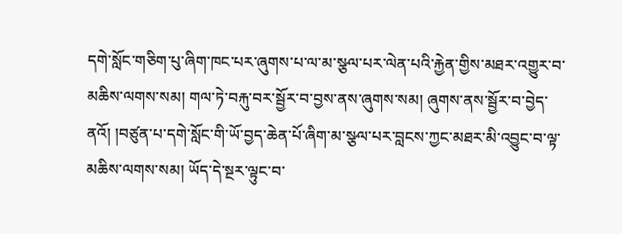དགེ་སློང་གཅིག་པུ་ཞིག་ཁང་པར་ཞུགས་པ་ལ་མ་སྩལ་པར་ལེན་པའི་རྐྱེན་གྱིས་མཐར་འགྱུར་བ་མཆིས་ལགས་སམ། གལ་ཏེ་བརྐུ་བར་སྦྱོར་བ་བྱས་ནས་ཞུགས་སམ། ཞུགས་ནས་སྦྱོར་བ་བྱེད་ནའོ། །བཙུན་པ་དགེ་སློང་གི་ཡོ་བྱད་ཆེན་པོ་ཞིག་མ་སྩལ་པར་བླངས་ཀྱང་མཐར་མི་འབྱུང་བ་ལྟ་མཆིས་ལགས་སམ། ཡོད་དེ་སྔར་ལྟུང་བ་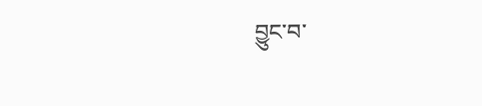བྱུང་བ་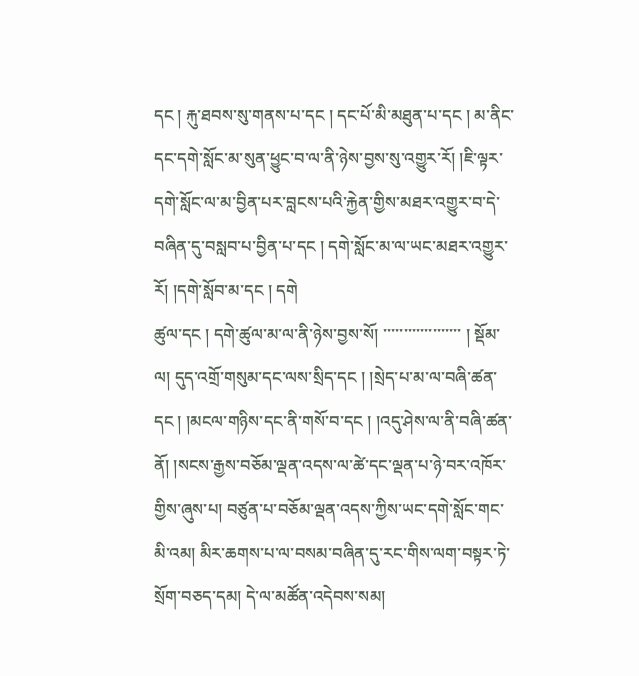དང ། རྐུ་ཐབས་སུ་གནས་པ་དང ། དང་པོ་མི་མཐུན་པ་དང ། མ་ནིང་དང་དགེ་སློང་མ་སུན་ཕྱུང་བ་ལ་ནི་ཉེས་བྱས་སུ་འགྱུར་རོ། །ཇི་ལྟར་དགེ་སློང་ལ་མ་བྱིན་པར་བླངས་པའི་རྐྱེན་གྱིས་མཐར་འགྱུར་བ་དེ་བཞིན་དུ་བསླབ་པ་བྱིན་པ་དང ། དགེ་སློང་མ་ལ་ཡང་མཐར་འགྱུར་རོ། །དགེ་སློབ་མ་དང ། དགེ
ཚུལ་དང ། དགེ་ཚུལ་མ་ལ་ནི་ཉེས་བྱས་སོ། ་་་་་་་་་་་་་་་་་་་ ། སྡོམ་ལ། དུད་འགྲོ་གསུམ་དང་ལས་སྲིད་དང ། །སྲེད་པ་མ་ལ་བཞི་ཚན་དང ། །མངལ་གཉིས་དང་ནི་གསོ་བ་དང ། །འདུ་ཤེས་ལ་ནི་བཞི་ཚན་ནོ། །སངས་རྒྱས་བཅོམ་ལྡན་འདས་ལ་ཚེ་དང་ལྡན་པ་ཉེ་བར་འཁོར་གྱིས་ཞུས་པ། བཙུན་པ་བཅོམ་ལྡན་འདས་ཀྱིས་ཡང་དགེ་སློང་གང་མི་འམ། མིར་ཆགས་པ་ལ་བསམ་བཞིན་དུ་རང་གིས་ལག་བསྟར་ཏེ་སྲོག་བཅད་དམ། དེ་ལ་མཚོན་འདེབས་སམ།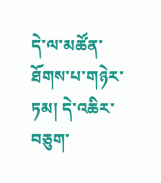དེ་ལ་མཚོན་ཐོགས་པ་གཉེར་ཏམ། དེ་འཆིར་བཅུག་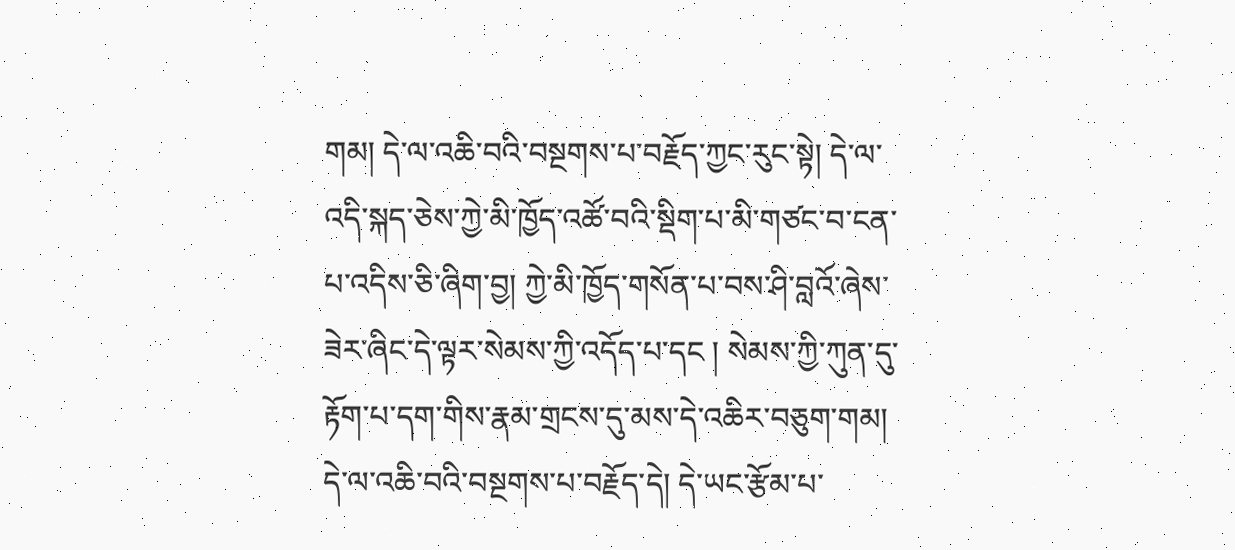གམ། དེ་ལ་འཆི་བའི་བསྔགས་པ་བརྗོད་ཀྱང་རུང་སྟེ། དེ་ལ་འདི་སྐད་ཅེས་ཀྱེ་མི་ཁྱོད་འཚོ་བའི་སྡིག་པ་མི་གཙང་བ་ངན་པ་འདིས་ཅི་ཞིག་བྱ། ཀྱེ་མི་ཁྱོད་གསོན་པ་བས་ཤི་བླའོ་ཞེས་ཟེར་ཞིང་དེ་ལྟར་སེམས་ཀྱི་འདོད་པ་དང ། སེམས་ཀྱི་ཀུན་དུ་རྟོག་པ་དག་གིས་རྣམ་གྲངས་དུ་མས་དེ་འཆིར་བཅུག་གམ། དེ་ལ་འཆི་བའི་བསྔགས་པ་བརྗོད་དེ། དེ་ཡང་རྩོམ་པ་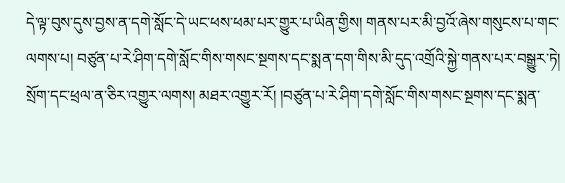དེ་ལྟ་བུས་དུས་བྱས་ན་དགེ་སློང་དེ་ཡང་ཕས་ཕམ་པར་གྱུར་པ་ཡིན་གྱིས། གནས་པར་མི་བྱའོ་ཞེས་གསུངས་པ་གང་ལགས་པ། བཙུན་པ་རེ་ཤིག་དགེ་སློང་གིས་གསང་སྔགས་དང་སྨན་དག་གིས་མི་དུད་འགྲོའི་སྐྱེ་གནས་པར་བསྒྱུར་ཏེ། སྲོག་དང་ཕྲལ་ན་ཅིར་འགྱུར་ལགས། མཐར་འགྱུར་རོ། །བཙུན་པ་རེ་ཤིག་དགེ་སློང་གིས་གསང་སྔགས་དང་སྨན་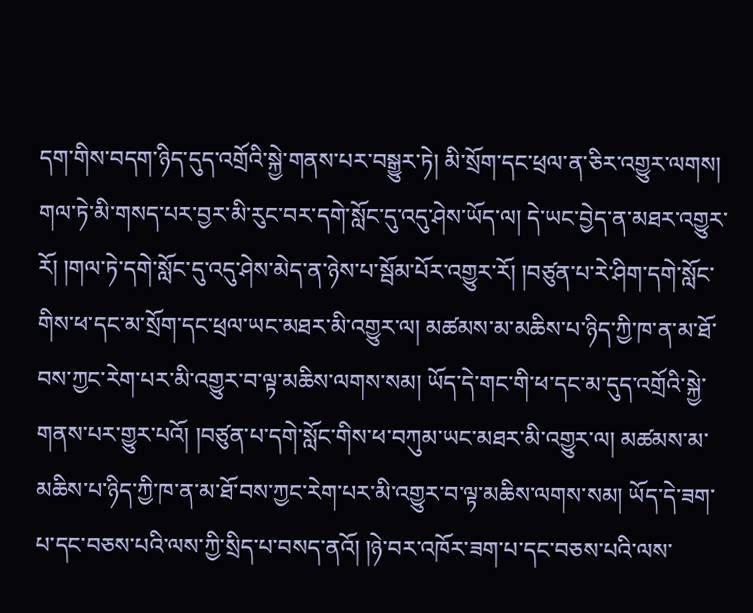དག་གིས་བདག་ཉིད་དུད་འགྲོའི་སྐྱེ་གནས་པར་བསྒྱུར་ཏེ། མི་སྲོག་དང་ཕྲལ་ན་ཅིར་འགྱུར་ལགས། གལ་ཏེ་མི་གསད་པར་བྱར་མི་རུང་བར་དགེ་སློང་དུ་འདུ་ཤེས་ཡོད་ལ། དེ་ཡང་བྱེད་ན་མཐར་འགྱུར་རོ། །གལ་ཏེ་དགེ་སློང་དུ་འདུ་ཤེས་མེད་ན་ཉེས་པ་སྦོམ་པོར་འགྱུར་རོ། །བཙུན་པ་རེ་ཤིག་དགེ་སློང་གིས་ཕ་དང་མ་སྲོག་དང་ཕྲལ་ཡང་མཐར་མི་འགྱུར་ལ། མཚམས་མ་མཆིས་པ་ཉིད་ཀྱི་ཁ་ན་མ་ཐོ་བས་ཀྱང་རེག་པར་མི་འགྱུར་བ་ལྟ་མཆིས་ལགས་སམ། ཡོད་དེ་གང་གི་ཕ་དང་མ་དུད་འགྲོའི་སྐྱེ་གནས་པར་གྱུར་པའོ། །བཙུན་པ་དགེ་སློང་གིས་ཕ་བཀུམ་ཡང་མཐར་མི་འགྱུར་ལ། མཚམས་མ་མཆིས་པ་ཉིད་ཀྱི་ཁ་ན་མ་ཐོ་བས་ཀྱང་རེག་པར་མི་འགྱུར་བ་ལྟ་མཆིས་ལགས་སམ། ཡོད་དེ་ཟག་པ་དང་བཅས་པའི་ལས་ཀྱི་སྲིད་པ་བསད་ནའོ། །ཉེ་བར་འཁོར་ཟག་པ་དང་བཅས་པའི་ལས་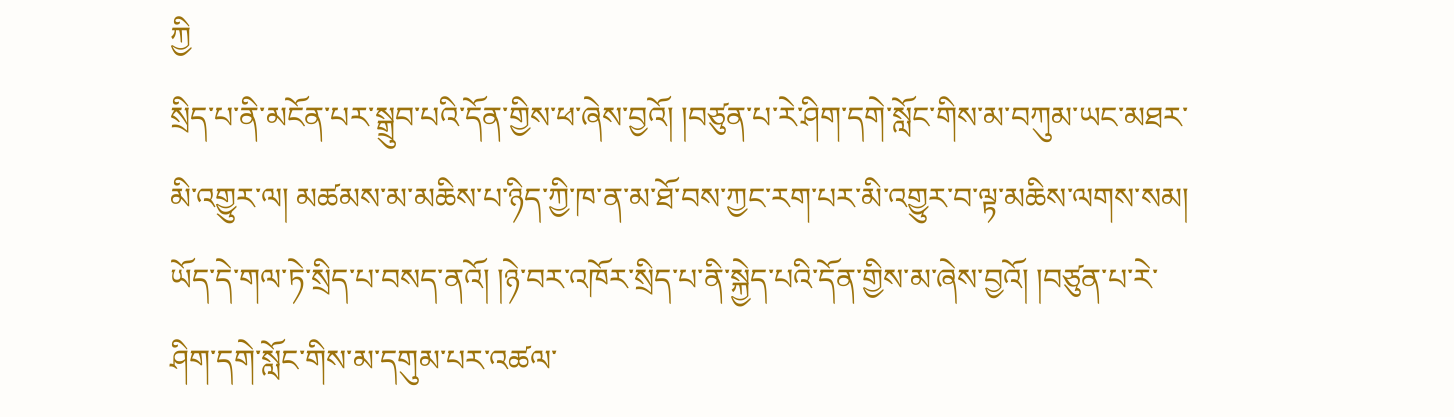ཀྱི
སྲིད་པ་ནི་མངོན་པར་སྒྲུབ་པའི་དོན་གྱིས་ཕ་ཞེས་བྱའོ། །བཙུན་པ་རེ་ཤིག་དགེ་སློང་གིས་མ་བཀུམ་ཡང་མཐར་མི་འགྱུར་ལ། མཚམས་མ་མཆིས་པ་ཉིད་ཀྱི་ཁ་ན་མ་ཐོ་བས་ཀྱང་རག་པར་མི་འགྱུར་བ་ལྟ་མཆིས་ལགས་སམ། ཡོད་དེ་གལ་ཏེ་སྲིད་པ་བསད་ནའོ། །ཉེ་བར་འཁོར་སྲིད་པ་ནི་སྐྱེད་པའི་དོན་གྱིས་མ་ཞེས་བྱའོ། །བཙུན་པ་རེ་ཤིག་དགེ་སློང་གིས་མ་དགུམ་པར་འཚལ་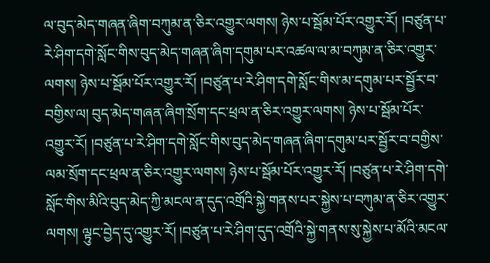ལ་བུད་མེད་གཞན་ཞིག་བཀུམ་ན་ཅིར་འགྱུར་ལགས། ཉེས་པ་སྦོམ་པོར་འགྱུར་རོ། །བཙུན་པ་རེ་ཤིག་དགེ་སློང་གིས་བུད་མེད་གཞན་ཞིག་དགུམ་པར་འཚལ་ལ་མ་བཀུམ་ན་ཅིར་འགྱུར་ལགས། ཉེས་པ་སྦོམ་པོར་འགྱུར་རོ། །བཙུན་པ་རེ་ཤིག་དགེ་སློང་གིས་མ་དགུམ་པར་སྦྱོར་བ་བགྱིས་ལ། བུད་མེད་གཞན་ཞིག་སྲོག་དང་ཕྲལ་ན་ཅིར་འགྱུར་ལགས། ཉེས་པ་སྦོམ་པོར་འགྱུར་རོ། །བཙུན་པ་རེ་ཤིག་དགེ་སློང་གིས་བུད་མེད་གཞན་ཞིག་དགུམ་པར་སྦྱོར་བ་བགྱིས་ལམ་སྲོག་དང་ཕྲལ་ན་ཅིར་འགྱུར་ལགས། ཉེས་པ་སྦོམ་པོར་འགྱུར་རོ། །བཙུན་པ་རེ་ཤིག་དགེ་སློང་གིས་མིའི་བུད་མེད་ཀྱི་མངལ་ན་དུད་འགྲོའི་སྐྱེ་གནས་པར་སྐྱེས་པ་བཀུམ་ན་ཅིར་འགྱུར་ལགས། ལྟུང་བྱེད་དུ་འགྱུར་རོ། །བཙུན་པ་རེ་ཤིག་དུད་འགྲོའི་སྐྱེ་གནས་སུ་སྐྱེས་པ་མོའི་མངལ་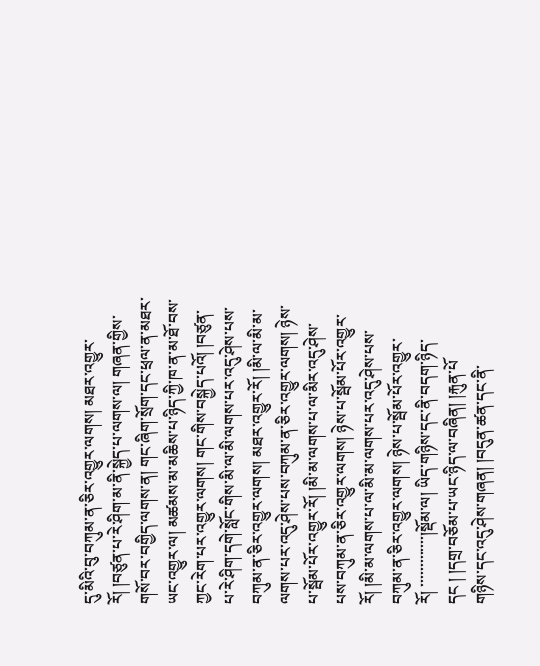དུ་མིའི་བུ་བཀུམ་ན་ཅིར་འགྱུར་ལགས། མཐར་འགྱུར་རོ། །བཙུན་པ་རེ་ཤིག་མ་ནི་སྐྱེད་པ་ལགས་ལ། གཞན་གྱིས་གསོ་བར་བགྱིད་ལགས་ན། གང་ཞིག་སྲོག་དང་ཕྲལ་ན་མཐར་ཡང་འགྱུར་ལ། མཚམས་མ་མཆིས་པ་ཉིད་ཀྱི་ཁ་ན་མ་ཐོ་བས་ཀྱང་རེག་པར་འགྱུར་ལགས། གང་གིས་བསྐྱེད་པའོ། །བཙུན་པ་རེ་ཤིག་དགེ་སློང་གིས་མི་ལ་མི་ལགས་པར་འདུ་ཤེས་པས་བཀུམ་ན་ཅིར་འགྱུར་ལགས། མཐར་འགྱུར་རོ། །མི་ལ་མི་མ་ལགས་པར་འདུ་ཤེས་པས་བཀུམ་ན་ཅིར་འགྱུར་ལགས། ཉེས་པ་སྦོམ་པོར་འགྱུར་རོ། །མི་མ་ལགས་པ་ལ་མིར་འདུ་ཤེས་པས་བཀུམ་ན་ཅིར་འགྱུར་ལགས། ཉེས་པ་སྦོམ་པོར་འགྱུར་རོ། །མི་མ་ལགས་པ་ལ་མི་མ་ལགས་པར་འདུ་ཤེས་པས་བཀུམ་ན་ཅིར་འགྱུར་ལགས། ཉེས་པ་སྦོམ་པོར་འགྱུར་རོ། ་་་་་་་་་་་་་།སྡོམ་ལ། ཡིད་གཉིས་དང་ནི་བདག་ཉིད་དང ། །དགྲ་བཅོམ་པ་ཡང་ཉིད་ལ་བཞིན། །རྐུན་པོ
གཉིས་དང་འདུ་ཤེས་གཞན། །བདུན་ཚན་དང་ནི་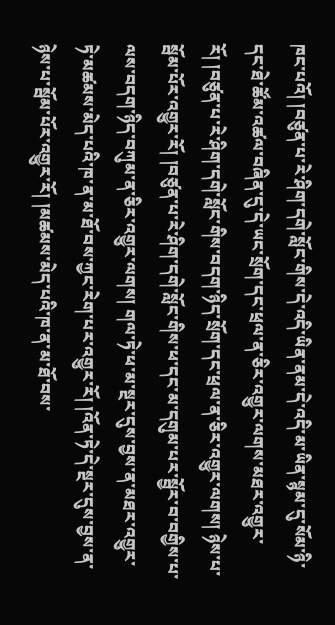ཁང་པའོ། །བཙུན་པ་རེ་ཤིག་དགེ་སློང་གིས་དེ་འདི་ཡིན་ནམ་དེ་འདི་མ་ཡིན་སྙམ་དུ་སོམ་ཉི་དང་ཐེ་ཚོམ་འཚལ་བཞིན་དུ་དེ་ཡང་སྲོག་དང་ཕྲལ་ན་ཅིར་འགྱུར་ལགས་མཐར་འགྱུར་རོ། །བཙུན་པ་རེ་ཤིག་དགེ་སློང་གིས་བདག་ཉིད་སྲོག་དང་ཕྲལ་ན་ཅིར་འགྱུར་ལགས། ཉེས་པ་སྦོམ་པོར་འགྱུར་རོ། །བཙུན་པ་རེ་ཤིག་དགེ་སློང་གིས་ཕ་དང་མ་དགུམ་པར་སྦྱོར་བ་བགྱིས་པ་ལས་བདག་ཉིད་བཀུམ་ན་ཅིར་འགྱུར་ལགས། གལ་ཏེ་ཕ་མ་སྔར་དུས་བྱས་ན་མཐར་འགྱུར་ཏེ་མཚམས་མེད་པའི་ཁ་ན་མ་ཐོ་བས་ཀྱང་རེག་པར་འགྱུར་རོ། །འོན་ཏེ་དེ་སྔར་དུས་བྱས་ན་ཉེས་པ་སྦོམ་པོར་འགྱུར་རོ། །མཚམས་མེད་པའི་ཁ་ན་མ་ཐོ་བས་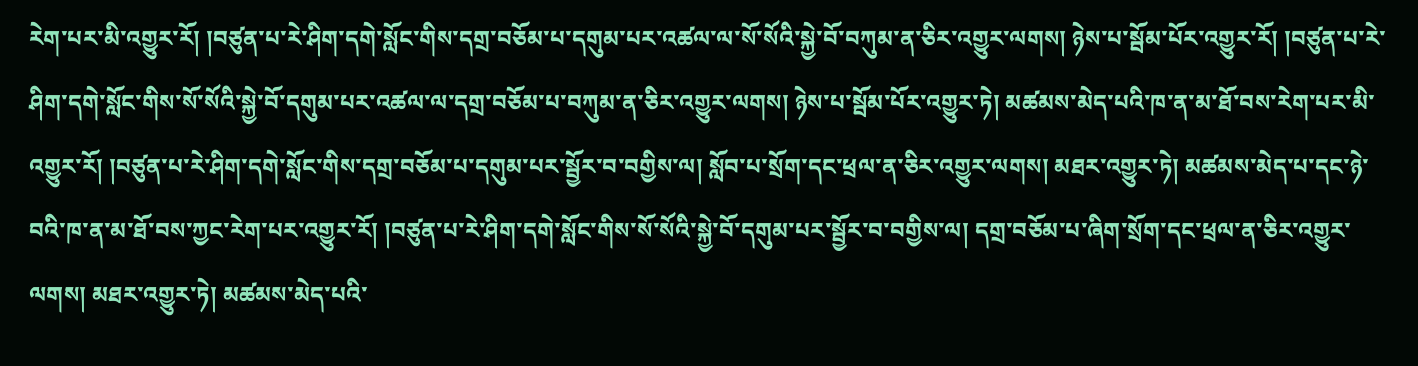རེག་པར་མི་འགྱུར་རོ། །བཙུན་པ་རེ་ཤིག་དགེ་སློང་གིས་དགྲ་བཅོམ་པ་དགུམ་པར་འཚལ་ལ་སོ་སོའི་སྐྱེ་བོ་བཀུམ་ན་ཅིར་འགྱུར་ལགས། ཉེས་པ་སྦོམ་པོར་འགྱུར་རོ། །བཙུན་པ་རེ་ཤིག་དགེ་སློང་གིས་སོ་སོའི་སྐྱེ་བོ་དགུམ་པར་འཚལ་ལ་དགྲ་བཅོམ་པ་བཀུམ་ན་ཅིར་འགྱུར་ལགས། ཉེས་པ་སྦོམ་པོར་འགྱུར་ཏེ། མཚམས་མེད་པའི་ཁ་ན་མ་ཐོ་བས་རེག་པར་མི་འགྱུར་རོ། །བཙུན་པ་རེ་ཤིག་དགེ་སློང་གིས་དགྲ་བཅོམ་པ་དགུམ་པར་སྦྱོར་བ་བགྱིས་ལ། སློབ་པ་སྲོག་དང་ཕྲལ་ན་ཅིར་འགྱུར་ལགས། མཐར་འགྱུར་ཏེ། མཚམས་མེད་པ་དང་ཉེ་བའི་ཁ་ན་མ་ཐོ་བས་ཀྱང་རེག་པར་འགྱུར་རོ། །བཙུན་པ་རེ་ཤིག་དགེ་སློང་གིས་སོ་སོའི་སྐྱེ་བོ་དགུམ་པར་སྦྱོར་བ་བགྱིས་ལ། དགྲ་བཅོམ་པ་ཞིག་སྲོག་དང་ཕྲལ་ན་ཅིར་འགྱུར་ལགས། མཐར་འགྱུར་ཏེ། མཚམས་མེད་པའི་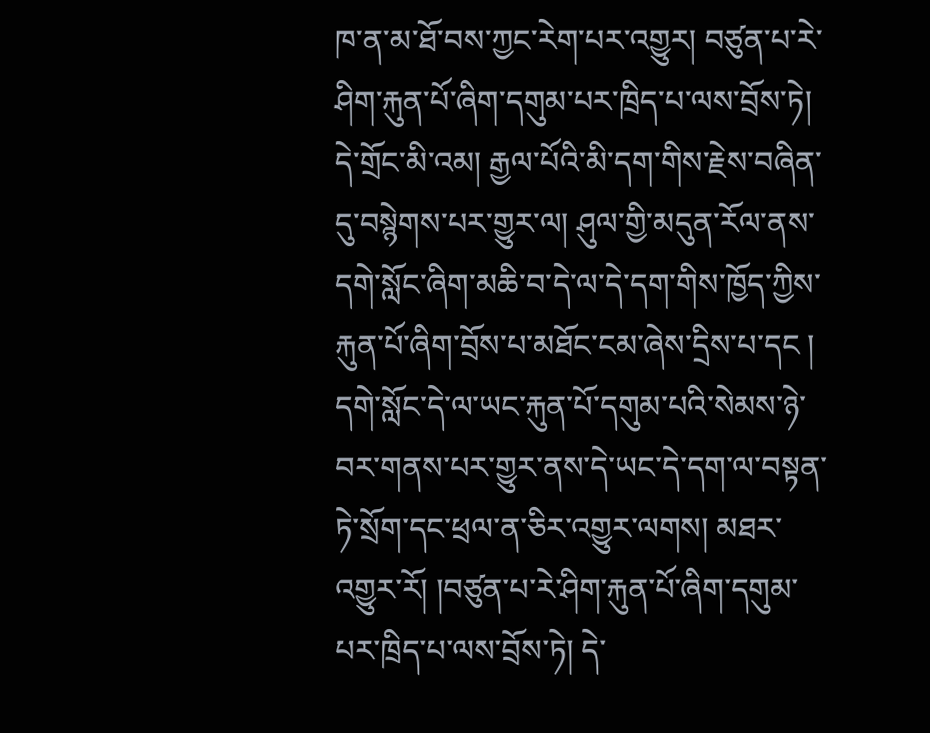ཁ་ན་མ་ཐོ་བས་ཀྱང་རེག་པར་འགྱུར། བཙུན་པ་རེ་ཤིག་རྐུན་པོ་ཞིག་དགུམ་པར་ཁྲིད་པ་ལས་བྲོས་ཏེ། དེ་གྲོང་མི་འམ། རྒྱལ་པོའི་མི་དག་གིས་རྗེས་བཞིན་དུ་བསྙེགས་པར་གྱུར་ལ། ཤུལ་གྱི་མདུན་རོལ་ནས་དགེ་སློང་ཞིག་མཆི་བ་དེ་ལ་དེ་དག་གིས་ཁྱོད་ཀྱིས་རྐུན་པོ་ཞིག་བྲོས་པ་མཐོང་ངམ་ཞེས་དྲིས་པ་དང ། དགེ་སློང་དེ་ལ་ཡང་རྐུན་པོ་དགུམ་པའི་སེམས་ཉེ་བར་གནས་པར་གྱུར་ནས་དེ་ཡང་དེ་དག་ལ་བསྟན་ཏེ་སྲོག་དང་ཕྲལ་ན་ཅིར་འགྱུར་ལགས། མཐར་འགྱུར་རོ། །བཙུན་པ་རེ་ཤིག་རྐུན་པོ་ཞིག་དགུམ་པར་ཁྲིད་པ་ལས་བྲོས་ཏེ། དེ་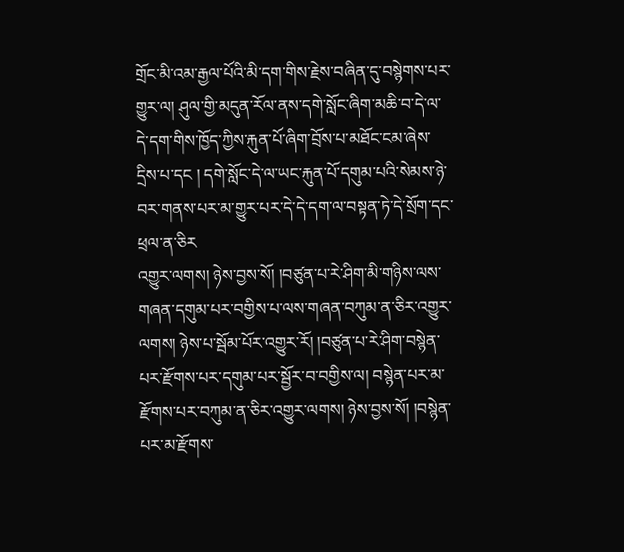གྲོང་མི་འམ་རྒྱལ་པོའི་མི་དག་གིས་རྗེས་བཞིན་དུ་བསྙེགས་པར་གྱུར་ལ། ཤུལ་གྱི་མདུན་རོལ་ནས་དགེ་སློང་ཞིག་མཆི་བ་དེ་ལ་དེ་དག་གིས་ཁྱོད་ཀྱིས་རྐུན་པོ་ཞིག་བྲོས་པ་མཐོང་ངམ་ཞེས་དྲིས་པ་དང ། དགེ་སློང་དེ་ལ་ཡང་རྐུན་པོ་དགུམ་པའི་སེམས་ཉེ་བར་གནས་པར་མ་གྱུར་པར་དེ་དེ་དག་ལ་བསྟན་ཏེ་དེ་སྲོག་དང་ཕྲལ་ན་ཅིར
འགྱུར་ལགས། ཉེས་བྱས་སོ། །བཙུན་པ་རེ་ཤིག་མི་གཉིས་ལས་གཞན་དགུམ་པར་བགྱིས་པ་ལས་གཞན་བཀུམ་ན་ཅིར་འགྱུར་ལགས། ཉེས་པ་སྦོམ་པོར་འགྱུར་རོ། །བཙུན་པ་རེ་ཤིག་བསྙེན་པར་རྫོགས་པར་དགུམ་པར་སྦྱོར་བ་བགྱིས་ལ། བསྙེན་པར་མ་རྫོགས་པར་བཀུམ་ན་ཅིར་འགྱུར་ལགས། ཉེས་བྱས་སོ། །བསྙེན་པར་མ་རྫོགས་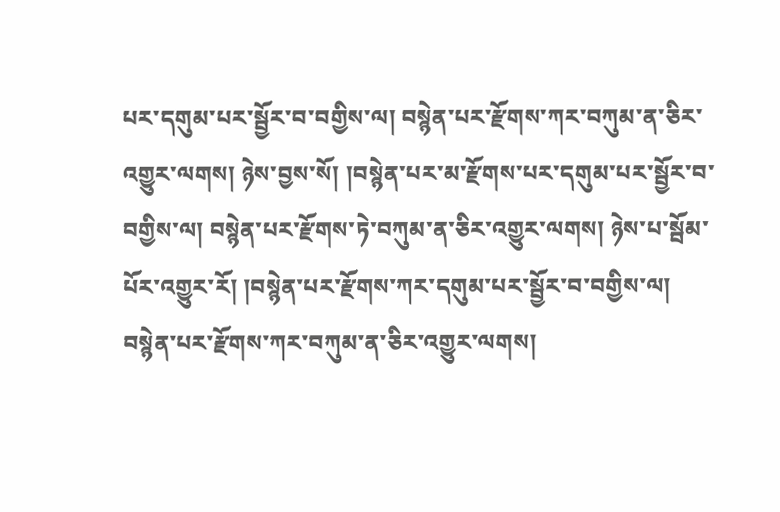པར་དགུམ་པར་སྦྱོར་བ་བགྱིས་ལ། བསྙེན་པར་རྫོགས་ཀར་བཀུམ་ན་ཅིར་འགྱུར་ལགས། ཉེས་བྱས་སོ། །བསྙེན་པར་མ་རྫོགས་པར་དགུམ་པར་སྦྱོར་བ་བགྱིས་ལ། བསྙེན་པར་རྫོགས་ཏེ་བཀུམ་ན་ཅིར་འགྱུར་ལགས། ཉེས་པ་སྦོམ་པོར་འགྱུར་རོ། །བསྙེན་པར་རྫོགས་ཀར་དགུམ་པར་སྦྱོར་བ་བགྱིས་ལ། བསྙེན་པར་རྫོགས་ཀར་བཀུམ་ན་ཅིར་འགྱུར་ལགས།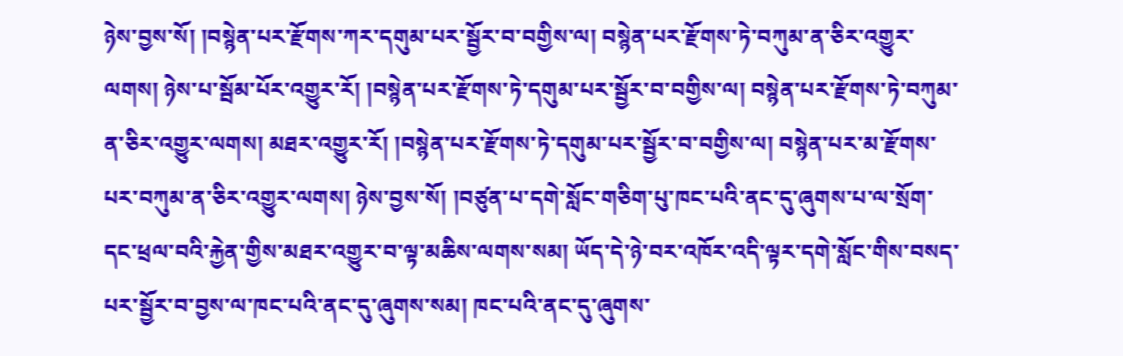ཉེས་བྱས་སོ། །བསྙེན་པར་རྫོགས་ཀར་དགུམ་པར་སྦྱོར་བ་བགྱིས་ལ། བསྙེན་པར་རྫོགས་ཏེ་བཀུམ་ན་ཅིར་འགྱུར་ལགས། ཉེས་པ་སྦོམ་པོར་འགྱུར་རོ། །བསྙེན་པར་རྫོགས་ཏེ་དགུམ་པར་སྦྱོར་བ་བགྱིས་ལ། བསྙེན་པར་རྫོགས་ཏེ་བཀུམ་ན་ཅིར་འགྱུར་ལགས། མཐར་འགྱུར་རོ། །བསྙེན་པར་རྫོགས་ཏེ་དགུམ་པར་སྦྱོར་བ་བགྱིས་ལ། བསྙེན་པར་མ་རྫོགས་པར་བཀུམ་ན་ཅིར་འགྱུར་ལགས། ཉེས་བྱས་སོ། །བཙུན་པ་དགེ་སློང་གཅིག་པུ་ཁང་པའི་ནང་དུ་ཞུགས་པ་ལ་སྲོག་དང་ཕྲལ་བའི་རྐྱེན་གྱིས་མཐར་འགྱུར་བ་ལྟ་མཆིས་ལགས་སམ། ཡོད་དེ་ཉེ་བར་འཁོར་འདི་ལྟར་དགེ་སློང་གིས་བསད་པར་སྦྱོར་བ་བྱས་ལ་ཁང་པའི་ནང་དུ་ཞུགས་སམ། ཁང་པའི་ནང་དུ་ཞུགས་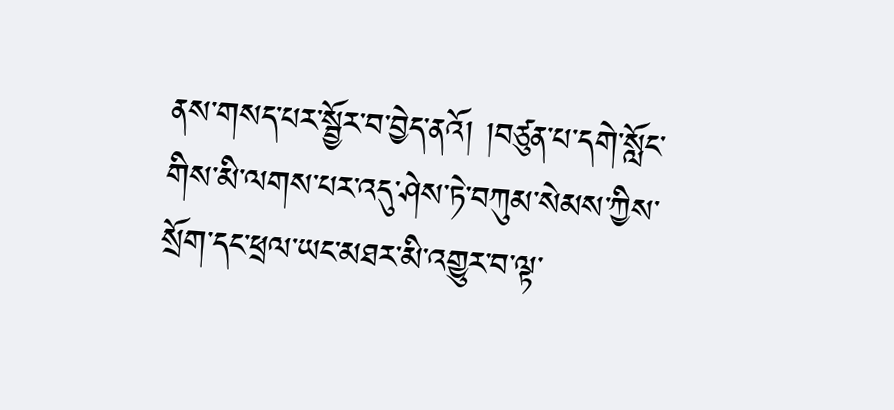ནས་གསད་པར་སྦྱོར་བ་བྱེད་ནའོ། །བཙུན་པ་དགེ་སློང་གིས་མི་ལགས་པར་འདུ་ཤེས་ཏེ་བཀུམ་སེམས་ཀྱིས་སྲོག་དང་ཕྲལ་ཡང་མཐར་མི་འགྱུར་བ་ལྟ་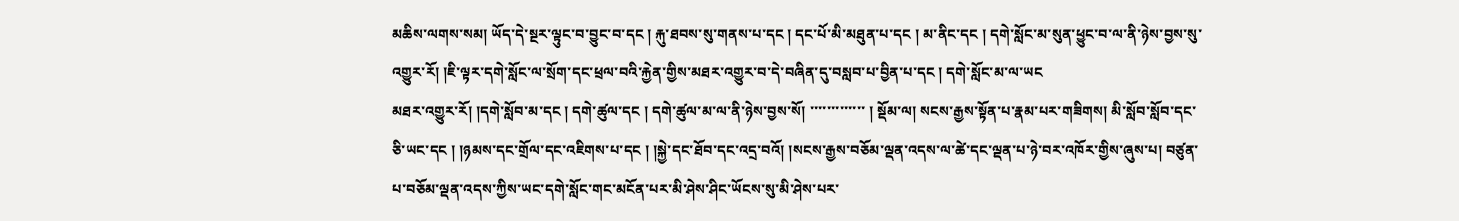མཆིས་ལགས་སམ། ཡོད་དེ་སྔར་ལྟུང་བ་བྱུང་བ་དང ། རྐུ་ཐབས་སུ་གནས་པ་དང ། དང་པོ་མི་མཐུན་པ་དང ། མ་ནིང་དང ། དགེ་སློང་མ་སུན་ཕྱུང་བ་ལ་ནི་ཉེས་བྱས་སུ་འགྱུར་རོ། །ཇི་ལྟར་དགེ་སློང་ལ་སྲོག་དང་ཕྲལ་བའི་རྐྱེན་གྱིས་མཐར་འགྱུར་བ་དེ་བཞིན་དུ་བསླབ་པ་བྱིན་པ་དང ། དགེ་སློང་མ་ལ་ཡང
མཐར་འགྱུར་རོ། །དགེ་སློབ་མ་དང ། དགེ་ཚུལ་དང ། དགེ་ཚུལ་མ་ལ་ནི་ཉེས་བྱས་སོ། ་་་་་་་་་་་་་ ། སྡོམ་ལ། སངས་རྒྱས་སྟོན་པ་རྣམ་པར་གཟིགས། མི་སློབ་སློབ་དང་ཅི་ཡང་དང ། །ཉམས་དང་གྲོལ་དང་འཇིགས་པ་དང ། །སྐྱེ་དང་ཐོབ་དང་འདྲ་བའོ། །སངས་རྒྱས་བཅོམ་ལྡན་འདས་ལ་ཚེ་དང་ལྡན་པ་ཉེ་བར་འཁོར་གྱིས་ཞུས་པ། བཙུན་པ་བཅོམ་ལྡན་འདས་ཀྱིས་ཡང་དགེ་སློང་གང་མངོན་པར་མི་ཤེས་ཤིང་ཡོངས་སུ་མི་ཤེས་པར་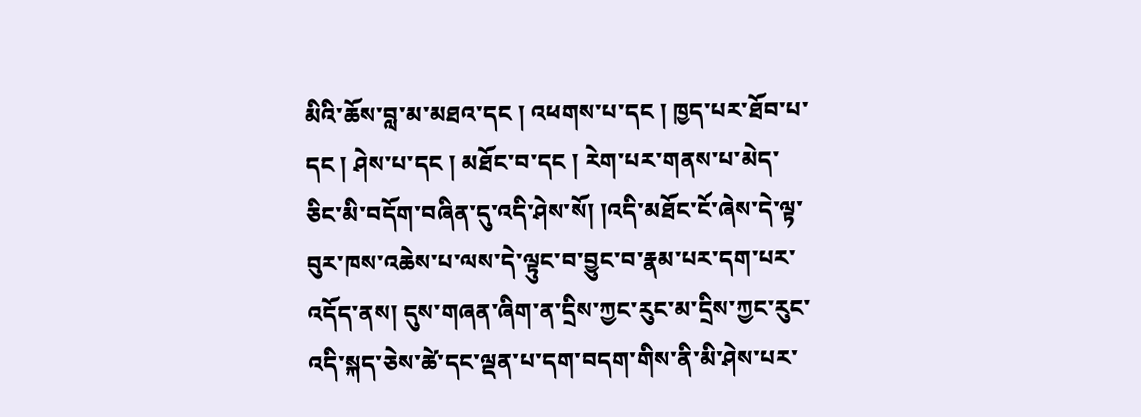མིའི་ཆོས་བླ་མ་མཐའ་དང ། འཕགས་པ་དང ། ཁྱད་པར་ཐོབ་པ་དང ། ཤེས་པ་དང ། མཐོང་བ་དང ། རེག་པར་གནས་པ་མེད་ཅིང་མི་བདོག་བཞིན་དུ་འདི་ཤེས་སོ། །འདི་མཐོང་ངོ་ཞེས་དེ་ལྟ་བུར་ཁས་འཆེས་པ་ལས་དེ་ལྟུང་བ་བྱུང་བ་རྣམ་པར་དག་པར་འདོད་ནས། དུས་གཞན་ཞིག་ན་དྲིས་ཀྱང་རུང་མ་དྲིས་ཀྱང་རུང་འདི་སྐད་ཅེས་ཚེ་དང་ལྡན་པ་དག་བདག་གིས་ནི་མི་ཤེས་པར་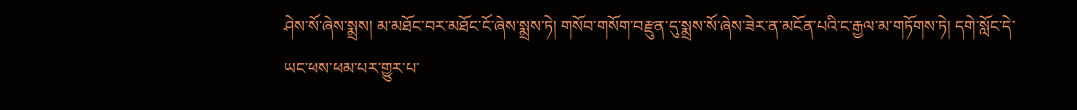ཤེས་སོ་ཞེས་སྨྲས། མ་མཐོང་བར་མཐོང་ངོ་ཞེས་སྨྲས་ཏེ། གསོབ་གསོག་བརྫུན་དུ་སྨྲས་སོ་ཞེས་ཟེར་ན་མངོན་པའི་ང་རྒྱལ་མ་གཏོགས་ཏེ། དགེ་སློང་དེ་ཡང་ཕས་ཕམ་པར་གྱུར་པ་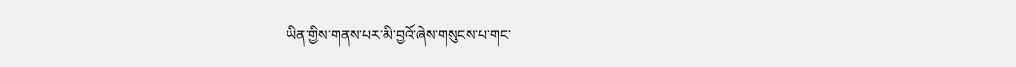ཡིན་གྱིས་གནས་པར་མི་བྱའོ་ཞེས་གསུངས་པ་གང་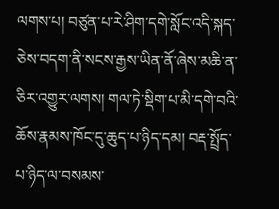ལགས་པ། བཙུན་པ་རེ་ཤིག་དགེ་སློང་འདི་སྐད་ཅེས་བདག་ནི་སངས་རྒྱས་ཡིན་ནོ་ཞེས་མཆི་ན་ཅིར་འགྱུར་ལགས། གལ་ཏེ་སྡིག་པ་མི་དགེ་བའི་ཆོས་རྣམས་ཁོང་དུ་ཆུད་པ་ཉིད་དམ། བརྡ་སྤྲོད་པ་ཉིད་ལ་བསམས་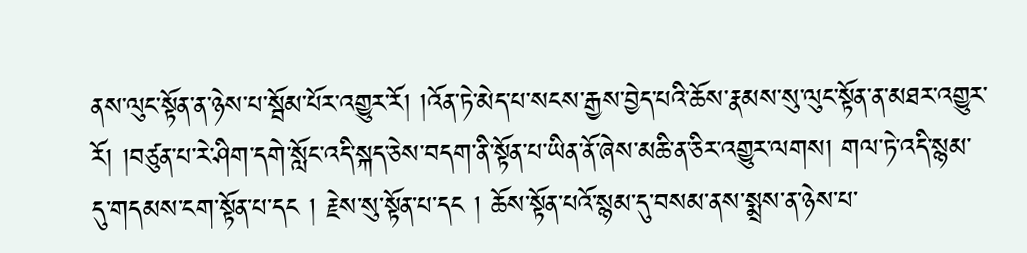ནས་ལུང་སྟོན་ན་ཉེས་པ་སྦོམ་པོར་འགྱུར་རོ། །འོན་ཏེ་མེད་པ་སངས་རྒྱས་བྱེད་པའི་ཆོས་རྣམས་སུ་ལུང་སྟོན་ན་མཐར་འགྱུར་རོ། །བཙུན་པ་རེ་ཤིག་དགེ་སློང་འདི་སྐད་ཅེས་བདག་ནི་སྟོན་པ་ཡིན་ནོ་ཞེས་མཆི་ན་ཅིར་འགྱུར་ལགས། གལ་ཏེ་འདི་སྙམ་དུ་གདམས་ངག་སྟོན་པ་དང ། རྗེས་སུ་སྟོན་པ་དང ། ཆོས་སྟོན་པའོ་སྙམ་དུ་བསམ་ནས་སྨྲས་ན་ཉེས་པ་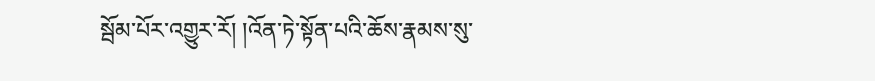སྦོམ་པོར་འགྱུར་རོ། །འོན་ཏེ་སྟོན་པའི་ཆོས་རྣམས་སུ་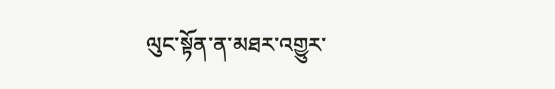ལུང་སྟོན་ན་མཐར་འགྱུར་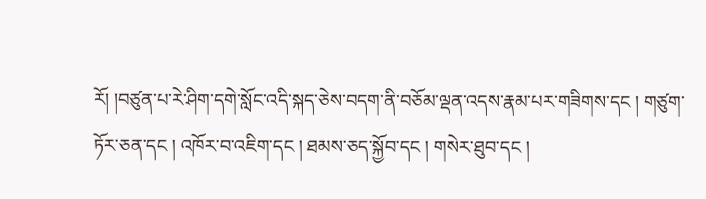རོ། །བཙུན་པ་རེ་ཤིག་དགེ་སློང་འདི་སྐད་ཅེས་བདག་ནི་བཅོམ་ལྡན་འདས་རྣམ་པར་གཟིགས་དང ། གཙུག་ཏོར་ཅན་དང ། འཁོར་བ་འཇིག་དང ། ཐམས་ཅད་སྐྱོབ་དང ། གསེར་ཐུབ་དང །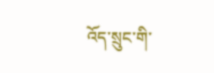འོད་སྲུང་གི་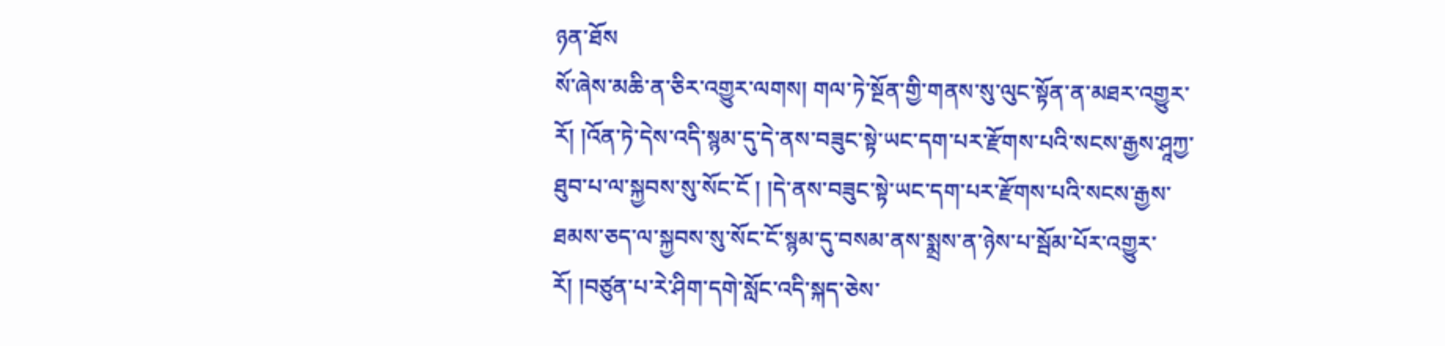ཉན་ཐོས
སོ་ཞེས་མཆི་ན་ཅིར་འགྱུར་ལགས། གལ་ཏེ་སྔོན་གྱི་གནས་སུ་ལུང་སྟོན་ན་མཐར་འགྱུར་རོ། །འོན་ཏེ་དེས་འདི་སྙམ་དུ་དེ་ནས་བཟུང་སྟེ་ཡང་དག་པར་རྫོགས་པའི་སངས་རྒྱས་ཤཱཀྱ་ཐུབ་པ་ལ་སྐྱབས་སུ་སོང་ངོ ། །དེ་ནས་བཟུང་སྟེ་ཡང་དག་པར་རྫོགས་པའི་སངས་རྒྱས་ཐམས་ཅད་ལ་སྐྱབས་སུ་སོང་ངོ་སྙམ་དུ་བསམ་ནས་སྨྲས་ན་ཉེས་པ་སྦོམ་པོར་འགྱུར་རོ། །བཙུན་པ་རེ་ཤིག་དགེ་སློང་འདི་སྐད་ཅེས་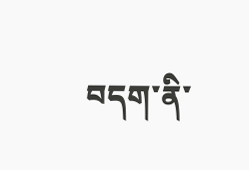བདག་ནི་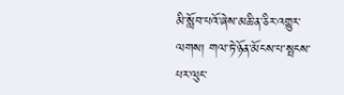མི་སློབ་པའོ་ཞེས་མཆི་ན་ཅིར་འགྱུར་ལགས། གལ་ཏེ་ཉོན་མོངས་པ་སྤངས་པར་ལུང་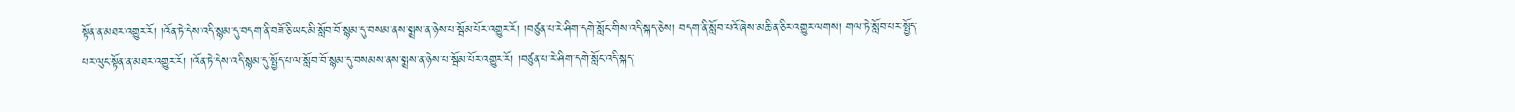སྟོན་ན་མཐར་འགྱུར་རོ། །འོན་ཏེ་དེས་འདི་སྙམ་དུ་བདག་ནི་བཟོ་ཅི་ཡང་མི་སློབ་བོ་སྙམ་དུ་བསམ་ནས་སྨྲས་ན་ཉེས་པ་སྦོམ་པོར་འགྱུར་རོ། །བཙུན་པ་རེ་ཤིག་དགེ་སློང་གིས་འདི་སྐད་ཅེས། བདག་ནི་སློབ་པའོ་ཞེས་མཆི་ན་ཅིར་འགྱུར་ལགས། གལ་ཏེ་སློབ་པར་སྤྱོད་པར་ལུང་སྟོན་ན་མཐར་འགྱུར་རོ། །འོན་ཏེ་དེས་འདི་སྙམ་དུ་སྤྱོད་པ་ལ་སློབ་བོ་སྙམ་དུ་བསམས་ནས་སྨྲས་ན་ཉེས་པ་སྦོམ་པོར་འགྱུར་རོ། །བཙུན་པ་རེ་ཤིག་དགེ་སློང་འདི་སྐད་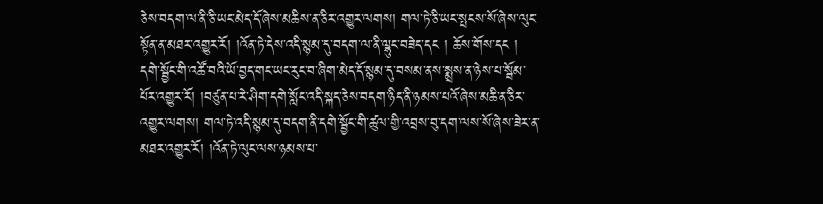ཅེས་བདག་ལ་ནི་ཅི་ཡང་མེད་དོ་ཞེས་མཆིས་ན་ཅིར་འགྱུར་ལགས། གལ་ཏེ་ཅི་ཡང་སྤངས་སོ་ཞེས་ལུང་སྟོན་ན་མཐར་འགྱུར་རོ། །འོན་ཏེ་དེས་འདི་སྙམ་དུ་བདག་ལ་ནི་ལྷུང་བཟེད་དང ། ཆོས་གོས་དང ། དགེ་སྦྱོང་གི་འཚོ་བའི་ཡོ་བྱད་གང་ཡང་རུང་བ་ཞིག་མེད་དོ་སྙམ་དུ་བསམ་ནས་སྨྲས་ན་ཉེས་པ་སྦོམ་པོར་འགྱུར་རོ། །བཙུན་པ་རེ་ཤིག་དགེ་སློང་འདི་སྐད་ཅེས་བདག་ཉིད་ནི་ཉམས་པའོ་ཞེས་མཆི་ན་ཅིར་འགྱུར་ལགས། གལ་ཏེ་འདི་སྙམ་དུ་བདག་ནི་དགེ་སྦྱོང་གི་ཚུལ་གྱི་འབྲས་བུ་དག་ལས་སོ་ཞེས་ཟེར་ན་མཐར་འགྱུར་རོ། །འོན་ཏེ་ལུང་ལས་ཉམས་པ་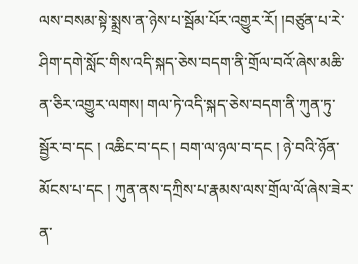ལས་བསམ་སྟེ་སྨྲས་ན་ཉེས་པ་སྦོམ་པོར་འགྱུར་རོ། །བཙུན་པ་རེ་ཤིག་དགེ་སློང་གིས་འདི་སྐད་ཅེས་བདག་ནི་གྲོལ་བའོ་ཞེས་མཆི་ན་ཅིར་འགྱུར་ལགས། གལ་ཏེ་འདི་སྐད་ཅེས་བདག་ནི་ཀུན་ཏུ་སྦྱོར་བ་དང ། འཆིང་བ་དང ། བག་ལ་ཉལ་བ་དང ། ཉེ་བའི་ཉོན་མོངས་པ་དང ། ཀུན་ནས་དཀྲིས་པ་རྣམས་ལས་གྲོལ་ལོ་ཞེས་ཟེར་ན་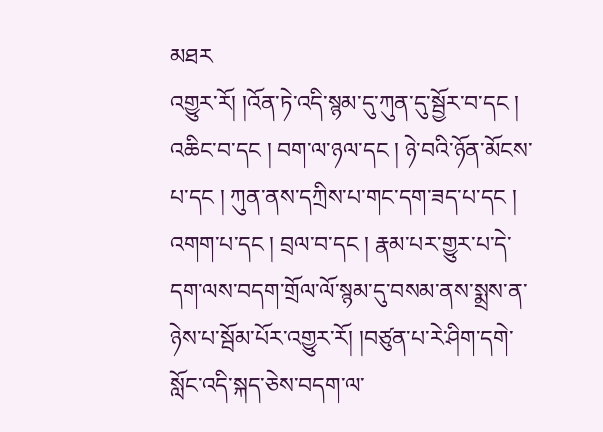མཐར
འགྱུར་རོ། །འོན་ཏེ་འདི་སྙམ་དུ་ཀུན་དུ་སྦྱོར་བ་དང ། འཆིང་བ་དང ། བག་ལ་ཉལ་དང ། ཉེ་བའི་ཉོན་མོངས་པ་དང ། ཀུན་ནས་དཀྲིས་པ་གང་དག་ཟད་པ་དང ། འགག་པ་དང ། བྲལ་བ་དང ། རྣམ་པར་གྱུར་པ་དེ་དག་ལས་བདག་གྲོལ་ལོ་སྙམ་དུ་བསམ་ནས་སྨྲས་ན་ཉེས་པ་སྦོམ་པོར་འགྱུར་རོ། །བཙུན་པ་རེ་ཤིག་དགེ་སློང་འདི་སྐད་ཅེས་བདག་ལ་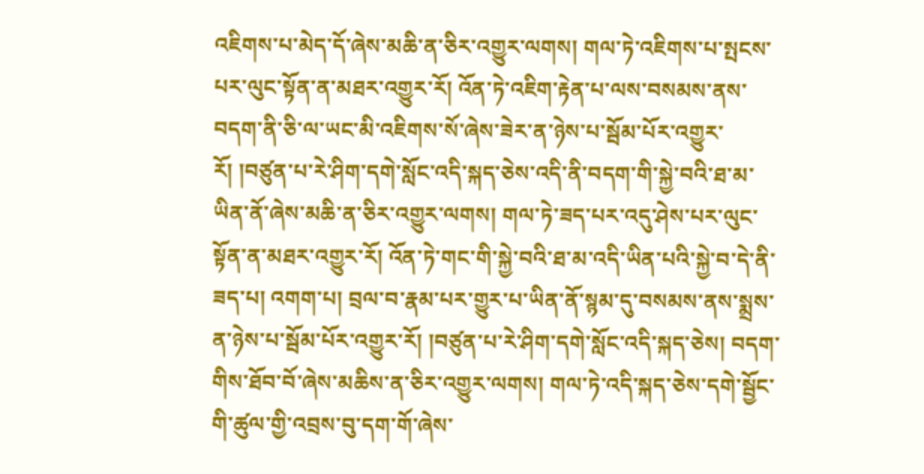འཇིགས་པ་མེད་དོ་ཞེས་མཆི་ན་ཅིར་འགྱུར་ལགས། གལ་ཏེ་འཇིགས་པ་སྤངས་པར་ལུང་སྟོན་ན་མཐར་འགྱུར་རོ། འོན་ཏེ་འཇིག་རྟེན་པ་ལས་བསམས་ནས་བདག་ནི་ཅི་ལ་ཡང་མི་འཇིགས་སོ་ཞེས་ཟེར་ན་ཉེས་པ་སྦོམ་པོར་འགྱུར་རོ། །བཙུན་པ་རེ་ཤིག་དགེ་སློང་འདི་སྐད་ཅེས་འདི་ནི་བདག་གི་སྐྱེ་བའི་ཐ་མ་ཡིན་ནོ་ཞེས་མཆི་ན་ཅིར་འགྱུར་ལགས། གལ་ཏེ་ཟད་པར་འདུ་ཤེས་པར་ལུང་སྟོན་ན་མཐར་འགྱུར་རོ། འོན་ཏེ་གང་གི་སྐྱེ་བའི་ཐ་མ་འདི་ཡིན་པའི་སྐྱེ་བ་དེ་ནི་ཟད་པ། འགག་པ། བྲལ་བ་རྣམ་པར་གྱུར་པ་ཡིན་ནོ་སྙམ་དུ་བསམས་ནས་སྨྲས་ན་ཉེས་པ་སྦོམ་པོར་འགྱུར་རོ། །བཙུན་པ་རེ་ཤིག་དགེ་སློང་འདི་སྐད་ཅེས། བདག་གིས་ཐོབ་བོ་ཞེས་མཆིས་ན་ཅིར་འགྱུར་ལགས། གལ་ཏེ་འདི་སྐད་ཅེས་དགེ་སྦྱོང་གི་ཚུལ་གྱི་འབྲས་བུ་དག་གོ་ཞེས་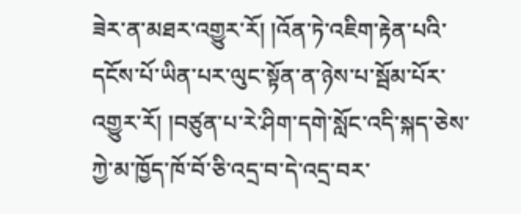ཟེར་ན་མཐར་འགྱུར་རོ། །འོན་ཏེ་འཇིག་རྟེན་པའི་དངོས་པོ་ཡིན་པར་ལུང་སྟོན་ན་ཉེས་པ་སྦོམ་པོར་འགྱུར་རོ། །བཙུན་པ་རེ་ཤིག་དགེ་སློང་འདི་སྐད་ཅེས་ཀྱེ་མ་ཁྱོད་ཁོ་བོ་ཅི་འདྲ་བ་དེ་འདྲ་བར་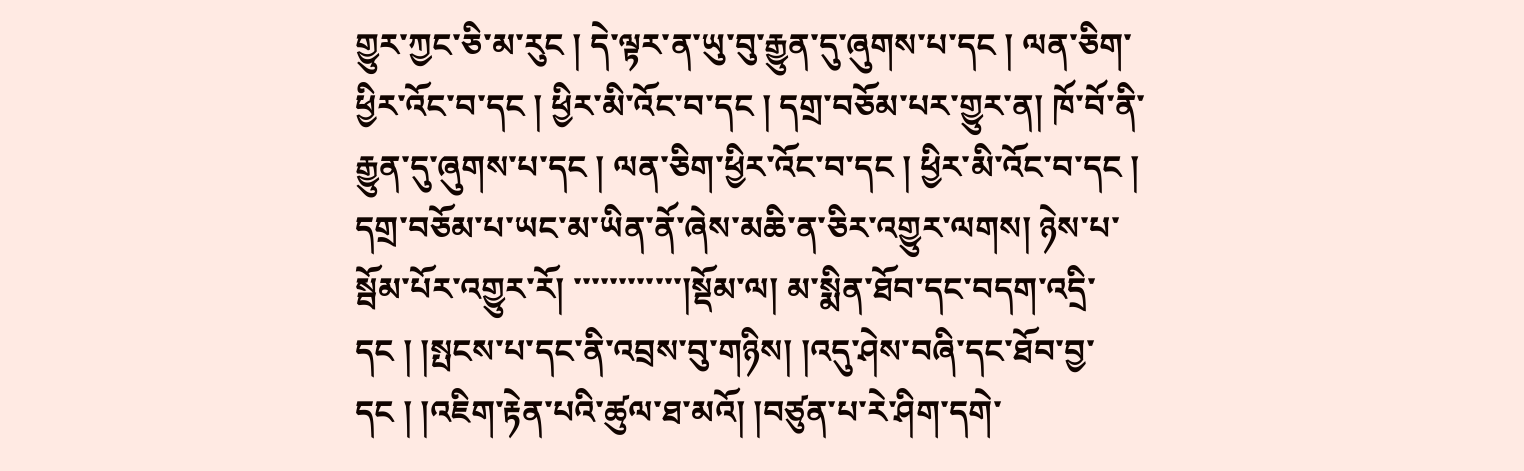གྱུར་ཀྱང་ཅི་མ་རུང ། དེ་ལྟར་ན་ཡུ་བུ་རྒྱུན་དུ་ཞུགས་པ་དང ། ལན་ཅིག་ཕྱིར་འོང་བ་དང ། ཕྱིར་མི་འོང་བ་དང ། དགྲ་བཅོམ་པར་གྱུར་ན། ཁོ་བོ་ནི་རྒྱུན་དུ་ཞུགས་པ་དང ། ལན་ཅིག་ཕྱིར་འོང་བ་དང ། ཕྱིར་མི་འོང་བ་དང ། དགྲ་བཅོམ་པ་ཡང་མ་ཡིན་ནོ་ཞེས་མཆི་ན་ཅིར་འགྱུར་ལགས། ཉེས་པ་སྦོམ་པོར་འགྱུར་རོ། ་་་་་་་་་་་་།སྡོམ་ལ། མ་སྨིན་ཐོབ་དང་བདག་འདྲི་དང ། །སྤངས་པ་དང་ནི་འབྲས་བུ་གཉིས། །འདུ་ཤེས་བཞི་དང་ཐོབ་བྱ་དང ། །འཇིག་རྟེན་པའི་ཚུལ་ཐ་མའོ། །བཙུན་པ་རེ་ཤིག་དགེ་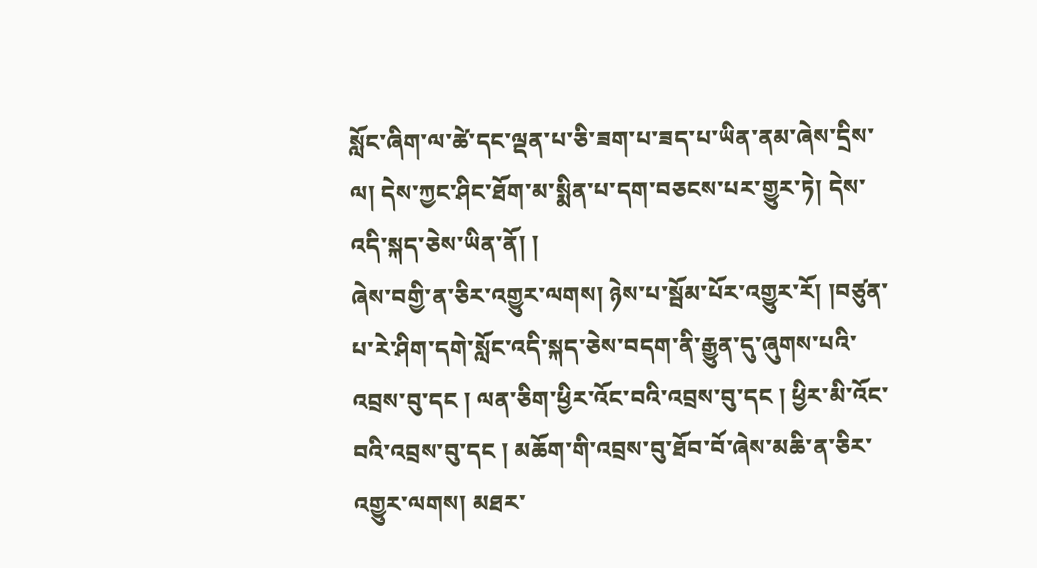སློང་ཞིག་ལ་ཚེ་དང་ལྡན་པ་ཅི་ཟག་པ་ཟད་པ་ཡིན་ནམ་ཞེས་དྲིས་ལ། དེས་ཀྱང་ཤིང་ཐོག་མ་སྨིན་པ་དག་བཅངས་པར་གྱུར་ཏེ། དེས་འདི་སྐད་ཅེས་ཡིན་ནོ། །
ཞེས་བགྱི་ན་ཅིར་འགྱུར་ལགས། ཉེས་པ་སྦོམ་པོར་འགྱུར་རོ། །བཙུན་པ་རེ་ཤིག་དགེ་སློང་འདི་སྐད་ཅེས་བདག་ནི་རྒྱུན་དུ་ཞུགས་པའི་འབྲས་བུ་དང ། ལན་ཅིག་ཕྱིར་འོང་བའི་འབྲས་བུ་དང ། ཕྱིར་མི་འོང་བའི་འབྲས་བུ་དང ། མཆོག་གི་འབྲས་བུ་ཐོབ་བོ་ཞེས་མཆི་ན་ཅིར་འགྱུར་ལགས། མཐར་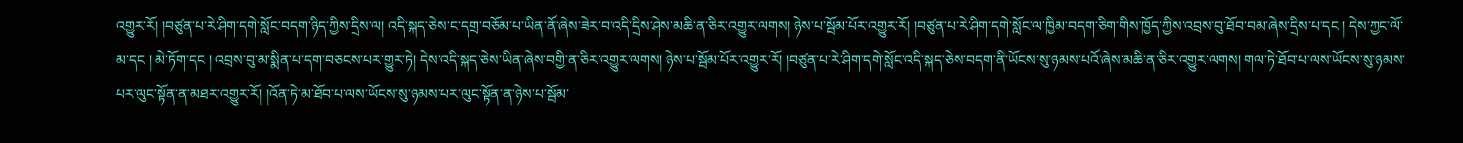འགྱུར་རོ། །བཙུན་པ་རེ་ཤིག་དགེ་སློང་བདག་ཉིད་ཀྱིས་དྲིས་ལ། འདི་སྐད་ཅེས་ང་དགྲ་བཅོམ་པ་ཡིན་ནོ་ཞེས་ཟེར་བ་འདི་དྲིས་ཤེས་མཆི་ན་ཅིར་འགྱུར་ལགས། ཉེས་པ་སྦོམ་པོར་འགྱུར་རོ། །བཙུན་པ་རེ་ཤིག་དགེ་སློང་ལ་ཁྱིམ་བདག་ཅིག་གིས་ཁྱོད་ཀྱིས་འབྲས་བུ་ཐོབ་བམ་ཞེས་དྲིས་པ་དང ། དེས་ཀྱང་ལོ་མ་དང ། མེ་ཏོག་དང ། འབྲས་བུ་མ་སྨིན་པ་དག་བཅངས་པར་གྱུར་ཏེ། དེས་འདི་སྐད་ཅེས་ཡིན་ཞེས་བགྱི་ན་ཅིར་འགྱུར་ལགས། ཉེས་པ་སྦོམ་པོར་འགྱུར་རོ། །བཙུན་པ་རེ་ཤིག་དགེ་སློང་འདི་སྐད་ཅེས་བདག་ནི་ཡོངས་སུ་ཉམས་པའོ་ཞེས་མཆི་ན་ཅིར་འགྱུར་ལགས། གལ་ཏེ་ཐོབ་པ་ལས་ཡོངས་སུ་ཉམས་པར་ལུང་སྟོན་ན་མཐར་འགྱུར་རོ། །འོན་ཏེ་མ་ཐོབ་པ་ལས་ཡོངས་སུ་ཉམས་པར་ལུང་སྟོན་ན་ཉེས་པ་སྦོམ་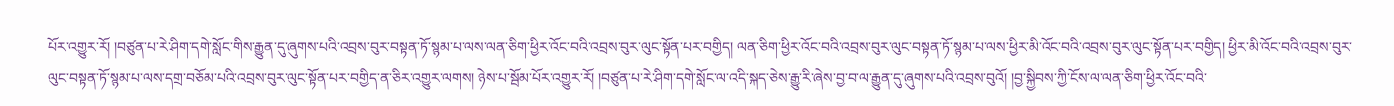པོར་འགྱུར་རོ། །བཙུན་པ་རེ་ཤིག་དགེ་སློང་གིས་རྒྱུན་དུ་ཞུགས་པའི་འབྲས་བུར་བསྟན་ཏོ་སྙམ་པ་ལས་ལན་ཅིག་ཕྱིར་འོང་བའི་འབྲས་བུར་ལུང་སྟོན་པར་བགྱིད། ལན་ཅིག་ཕྱིར་འོང་བའི་འབྲས་བུར་ལུང་བསྟན་ཏོ་སྙམ་པ་ལས་ཕྱིར་མི་འོང་བའི་འབྲས་བུར་ལུང་སྟོན་པར་བགྱིད། ཕྱིར་མི་འོང་བའི་འབྲས་བུར་ལུང་བསྟན་ཏོ་སྙམ་པ་ལས་དགྲ་བཅོམ་པའི་འབྲས་བུར་ལུང་སྟོན་པར་བགྱིད་ན་ཅིར་འགྱུར་ལགས། ཉེས་པ་སྦོམ་པོར་འགྱུར་རོ། །བཙུན་པ་རེ་ཤིག་དགེ་སློང་ལ་འདི་སྐད་ཅེས་རྒྱུ་རི་ཞེས་བྱ་བ་ལ་རྒྱུན་དུ་ཞུགས་པའི་འབྲས་བུའོ། །བྱ་སྐྱིབས་ཀྱི་ངོས་ལ་ལན་ཅིག་ཕྱིར་འོང་བའི་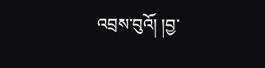འབྲས་བུའོ། །བྱ་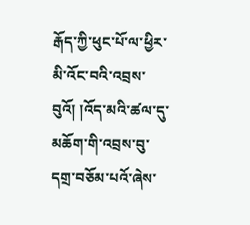རྒོད་ཀྱི་ཕུང་པོ་ལ་ཕྱིར་མི་འོང་བའི་འབྲས་བུའོ། །འོད་མའི་ཚལ་དུ་མཆོག་གི་འབྲས་བུ་དགྲ་བཅོམ་པའོ་ཞེས་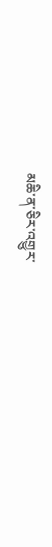མཆི་ན་ཅིར་འགྱུར་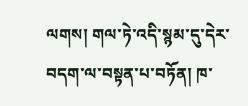ལགས། གལ་ཏེ་འདི་སྙམ་དུ་དེར་བདག་ལ་བསྟན་པ་བཏོན། ཁ་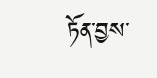ཏོན་བྱས་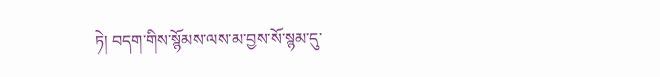ཏེ། བདག་གིས་སྙོམས་ལས་མ་བྱས་སོ་སྙམ་དུ་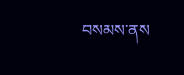བསམས་ནས